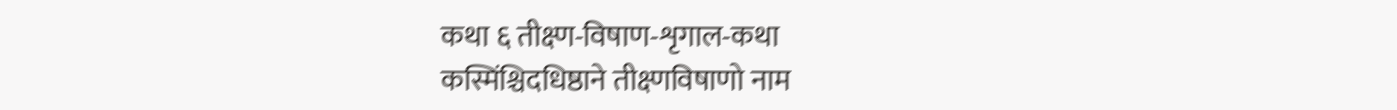कथा ६ तीक्ष्ण-विषाण-शृगाल-कथा
कस्मिंश्चिदधिष्ठाने तीक्ष्णविषाणो नाम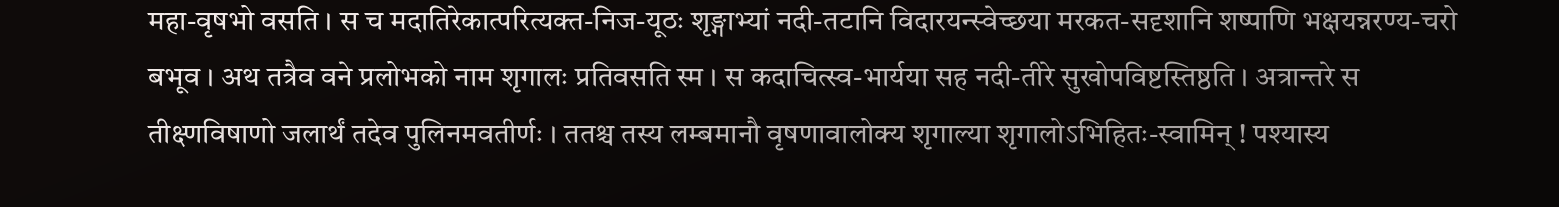महा-वृषभो वसति । स च मदातिरेकात्परित्यक्त-निज-यूठः शृङ्गाभ्यां नदी-तटानि विदारयन्स्वेच्छया मरकत-सदृशानि शष्पाणि भक्षयन्नरण्य-चरो बभूव । अथ तत्रैव वने प्रलोभको नाम शृगालः प्रतिवसति स्म । स कदाचित्स्व-भार्यया सह नदी-तीरे सुखोपविष्टस्तिष्ठति । अत्रान्तरे स तीक्ष्णविषाणो जलार्थं तदेव पुलिनमवतीर्णः । ततश्च तस्य लम्बमानौ वृषणावालोक्य शृगाल्या शृगालोऽभिहितः-स्वामिन् ! पश्यास्य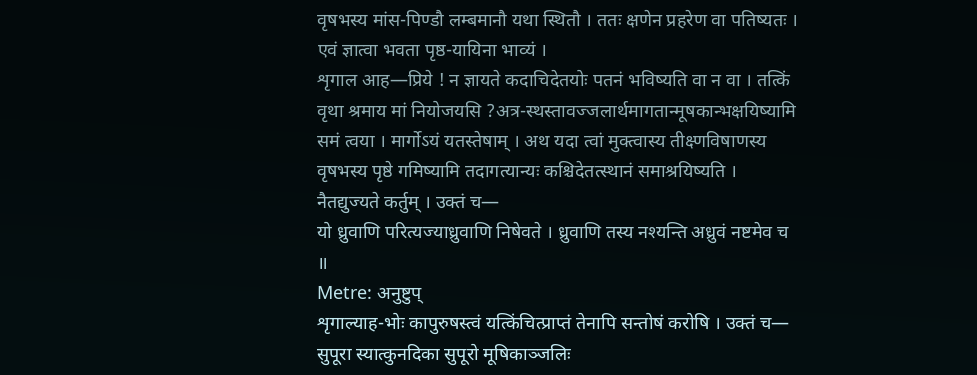वृषभस्य मांस-पिण्डौ लम्बमानौ यथा स्थितौ । ततः क्षणेन प्रहरेण वा पतिष्यतः । एवं ज्ञात्वा भवता पृष्ठ-यायिना भाव्यं ।
शृगाल आह—प्रिये ! न ज्ञायते कदाचिदेतयोः पतनं भविष्यति वा न वा । तत्किं वृथा श्रमाय मां नियोजयसि ?अत्र-स्थस्तावज्जलार्थमागतान्मूषकान्भक्षयिष्यामि समं त्वया । मार्गोऽयं यतस्तेषाम् । अथ यदा त्वां मुक्त्वास्य तीक्ष्णविषाणस्य वृषभस्य पृष्ठे गमिष्यामि तदागत्यान्यः कश्चिदेतत्स्थानं समाश्रयिष्यति । नैतद्युज्यते कर्तुम् । उक्तं च—
यो ध्रुवाणि परित्यज्याध्रुवाणि निषेवते । ध्रुवाणि तस्य नश्यन्ति अध्रुवं नष्टमेव च ॥
Metre: अनुष्टुप्
शृगाल्याह-भोः कापुरुषस्त्वं यत्किंचित्प्राप्तं तेनापि सन्तोषं करोषि । उक्तं च—
सुपूरा स्यात्कुनदिका सुपूरो मूषिकाञ्जलिः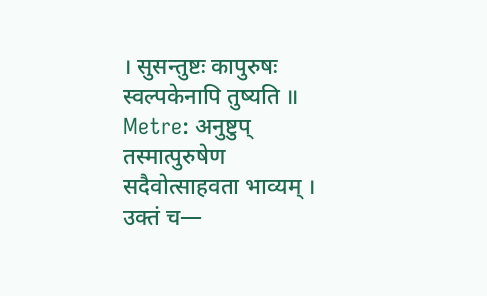। सुसन्तुष्टः कापुरुषः स्वल्पकेनापि तुष्यति ॥
Metre: अनुष्टुप्
तस्मात्पुरुषेण सदैवोत्साहवता भाव्यम् । उक्तं च—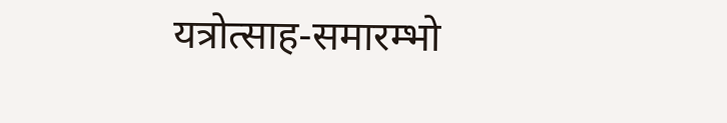यत्रोत्साह-समारम्भो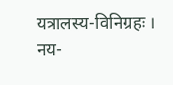यत्रालस्य-विनिग्रहः । नय-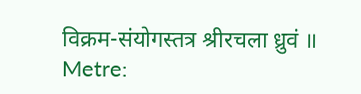विक्रम-संयोगस्तत्र श्रीरचला ध्रुवं ॥
Metre: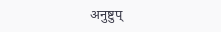अनुष्टुप्